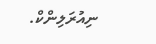ނިއުރަލިންކް.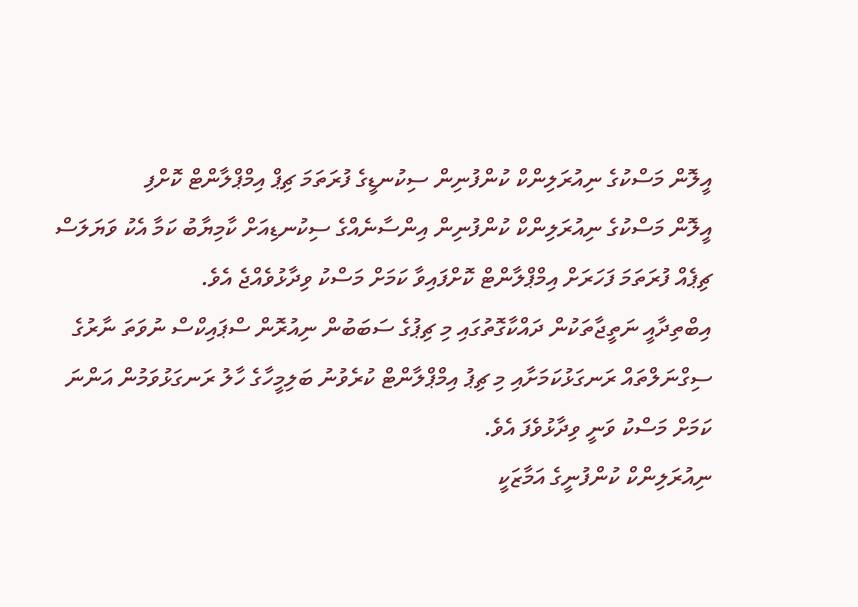އީލޮން މަސްކުގެ ނިއުރަލިންކް ކުންފުނިން ސިކުނޑީގެ ފުރަތަމަ ޗިޕް އިމްޕްލާންޓް ކޮށްފި
އީލޮން މަސްކުގެ ނިއުރަލިންކް ކުންފުނިން އިންސާނެއްގެ ސިކުނޑިއަށް ކާމިޔާބު ކަމާ އެކު ވަޔަލަސް ޗިޕެއް ފުރަތަމަ ފަހަރަށް އިމްޕްލާންޓް ކޮށްފައިވާ ކަމަށް މަސްކު ވިދާޅުވެއްޖެ އެވެ.
އިބްތިދާއީ ނަތީޖާތަކުން ދައްކާގޮތުގައި މި ޗިޕުގެ ސަބަބުން ނިއުރޮން ސްޕައިކްސް ނުވަތަ ނާރުގެ ސިގްނަލްތައް ރަނގަޅުކަމަށާއި މި ޗިޕު އިމްޕްލާންޓް ކުރެވުނު ބަލިމީހާގެ ހާލު ރަނގަޅުވަމުން އަންނަ ކަމަށް މަސްކު ވަނީ ވިދާޅުވެފަ އެވެ.
ނިއުރަލިންކް ކުންފުނީގެ އަމާޒަކީ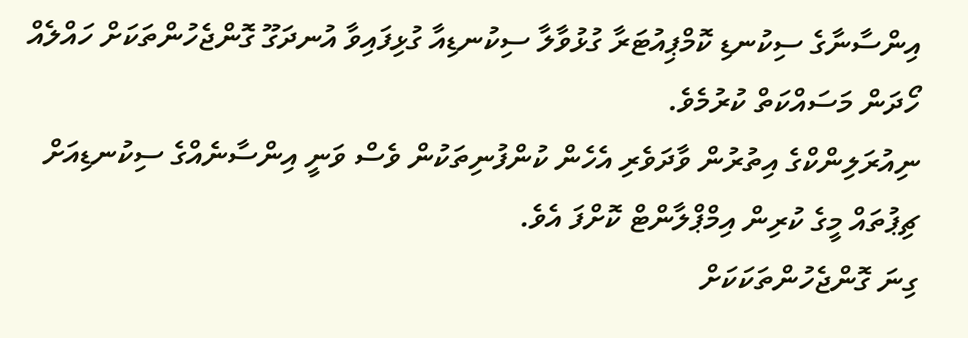އިންސާނާގެ ސިކުނޑި ކޮމްޕިއުޓަރާ ގުޅުވާލާ ސިކުނޑިއާ ގުޅިފައިވާ އުނދަގޫ ގޮންޖެހުންތަކަށް ހައްލެއް ހޯދަން މަސައްކަތް ކުރުމެވެ.
ނިއުރަލިންކްގެ އިތުރުން ވާދަވެރި އެހެން ކުންފުނިތަކުން ވެސް ވަނީ އިންސާނެއްގެ ސިކުނޑިއަށް ޗިޕުތައް މީގެ ކުރިން އިމްޕްލާންޓް ކޮށްފަ އެވެ.
ގިނަ ގޮންޖެހުންތަކަކަށް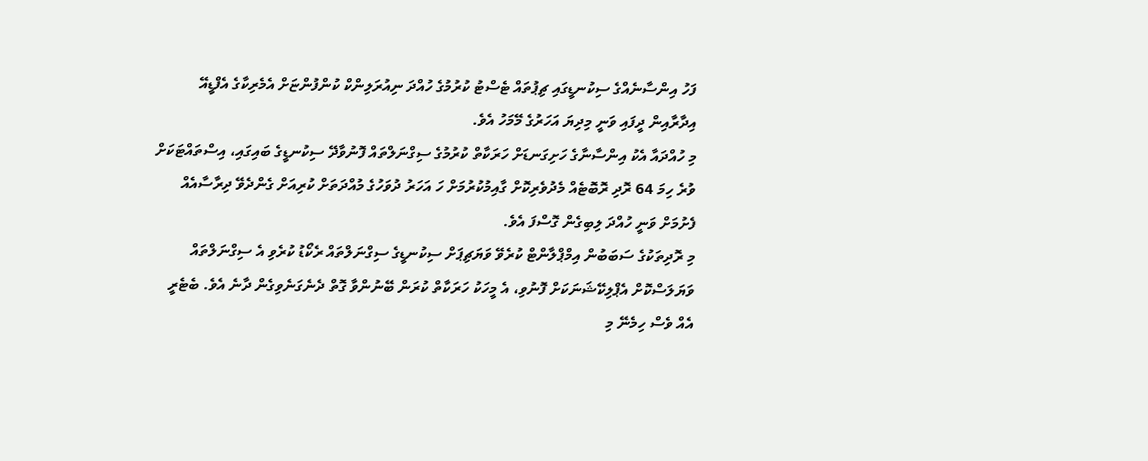ފަހު އިންސާނެއްގެ ސިކުނޑީގައި ޗިޕުތައް ޓެސްޓު ކުރުމުގެ ހުއްދަ ނިއުރަލިންކް ކުންފުންޏަށް އެމެރިކާގެ އެފްޑީއޭ އިދާރާއިން ދީފައި ވަނީ މިދިޔަ އަހަރުގެ މޭމަހު އެވެ.
މި ހުއްދައާ އެކު އިންސާނާގެ ހަށިގަނޑަށް ހަރަކާތް ކުރުމުގެ ސިގްނަލްތައް ފޮނުވާދޭ ސިކުނޑީގެ ބައިގައި، އިސްތައްޓަކަށް ވުރެ ހިމަ 64 ރޮދި ރޮބޮޓެއް މެދުވެރިކޮށް ގާއިމުކުރުމަށް ހަ އަހަރު ދުވަހުގެ މުއްދަތަށް ކުރިއަށް ގެންދެވޭ ދިރާސާއެއް ފެށުމަށް ވަނީ ހުއްދަ ލިބިގެން ގޮސްފަ އެވެ.
މި ރޮދިތަކުގެ ސަބަބުން އިމްޕްލާންޓް ކުރެވޭ ވަޔަޗިޕަށް ސިކުނޑީގެ ސިގްނަލްތައް ރެކޯޑު ކުރެވި އެ ސިގްނަލްތައް ވަޔަލަސްކޮށް އެޕްލިކޭޝަނަކަށް ފޮނުވި، އެ މީހަކު ހަރަކާތް ކުރަން ބޭނުންވާ ގޮތް ދެނެގަނެވިގެން ދާނެ އެވެ. ބެޓެރީ އެއް ވެސް ހިމެނޭ މި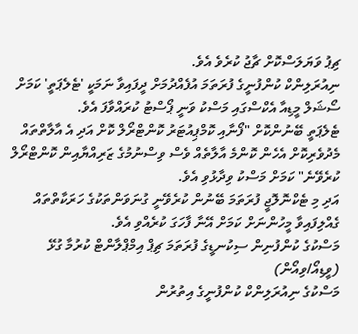ޗިޕު ވަޔަލަސްކޮށް ޗާޖު ކުރެވެ އެވެ.
ނިއުރަލިންކް ކުންފުނީގެ ފުރަތަމަ އުފެއްދުމަށް ދީފައިވާ ނަމަކީ 'ޓެލެޕަތީ' ކަމަށް ސޯޝަލް މީޑިއާ އެކްސްގައި މަސްކު ވަނީ ޕޯސްޓު ކުރައްވާފަ އެވެ.
ޓެލެޕަތީ ބޭނުންކޮށް "ފޯނާއި ކޮމްޕިއުޓަރު ކޮންޓްރޯލް ކޮށް އަދި އެ އާލާތްތައް މެދުވެރިކޮށް އެހެން ކޮންމެ އާލާތެއް ވެސް ވިސްނުމުގެ ޒަރިއްޔާއިން ކޮންޓްރޯލް ކުރެވޭނެ" ކަމަށް މަސްކު ވިދާޅުވި އެވެ.
އަދި މި ޓެކްނޮލޮޖީ ފުރަތަމަ ބޭނުން ކުރެވޭނީ ގުނަވަންތަކުގެ ހަރަކާތްތައް ގެއްލިފައިވާ މީހުންނަށް ކަމަށް އޭނާ ފާހަގަ ކުރެއްވި އެވެ.
މަސްކުގެ ކުންފުނިން ސިކުނޑީގެ ފުރަތަމަ ޗިޕް އިމްޕްލާންޓް ކުރުމާ ގުޅޭ (ވީޑިއޯ/ވިއޯން)
މަސްކުގެ ނިއުރަލިންކް ކުންފުނީގެ އިތުރުން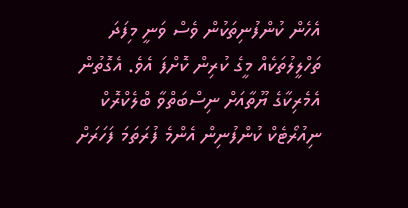އެހެން ކުންފުނިތަކުން ވެސް ވަނީ މިފަދަ ތަހްލީލުތަކެއް މީގެ ކުރިން ކޮށްފަ އެވެ. އެގޮތުން އެމެރިކާގެ ޔޫތާއަށް ނިސްބަތްވާ ބްލެކްރޮކް ނިއުރޯޓެކް ކުންފުނިން އެންމެ ފުރަތަމަ ފަހަރަށް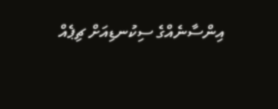އިންސާނެއްގެ ސިކުނޑިއަށް ޗިޕެއް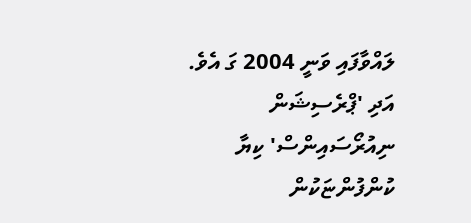ލައްވާފައި ވަނީ 2004 ގަ އެވެ.
އަދި 'ޕްރެސިޝަން ނިއުރޯސައިންސް' ކިޔާ ކުންފުންޏަކުން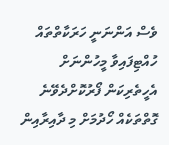ވެސް އަންނަނީ ހަރަކާތްތައް ހުއްޓިފައިވާ މީހުންނަށް އެހީތެރިކަން ފޯރުކޮށްދެވޭނެ ގޮތްތަކެއް ހޯދުމަށް މި ދާއިރާއިން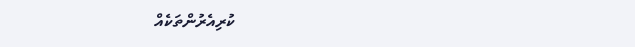ކުރިއެރުންތަކެއް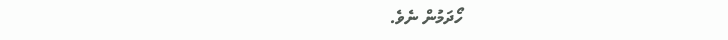ހޯދަމުން ނެވެ.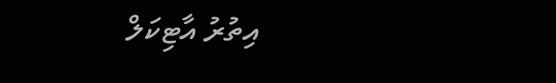އިތުރު އާޓިކަލް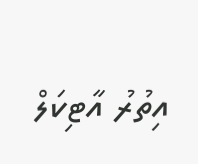އިތުރު އާޓިކަލް